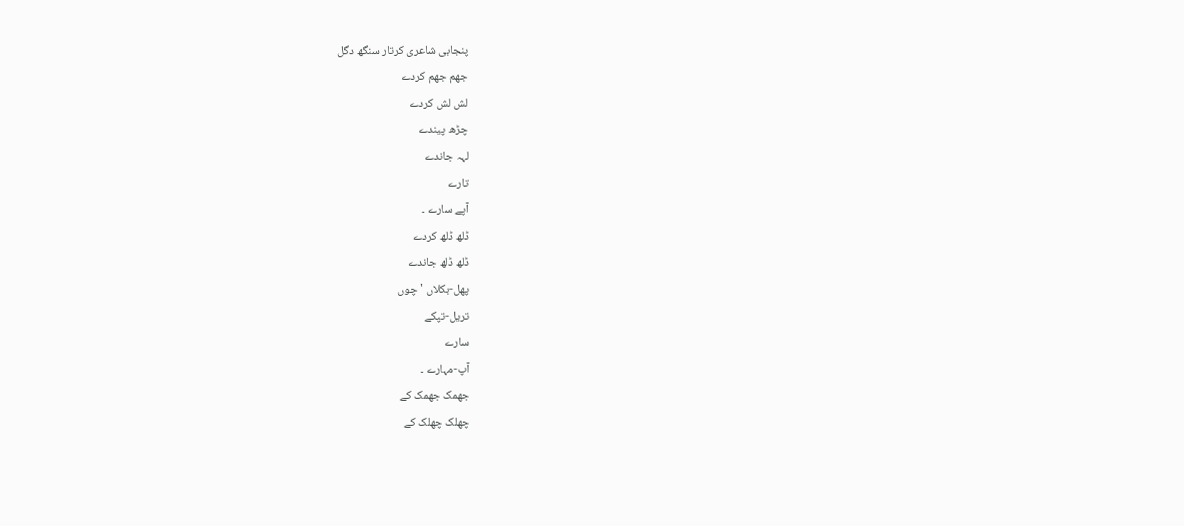پنجابی شاعری کرتار سنگھ دگل
جھم جھم کردے
لش لش کردے
چڑھ پیندے
لہہ جاندے
تارے
آپے سارے ۔
ڈلھ ڈلھ کردے
ڈلھ ڈلھ جاندے
پھل-بکلاں 'چوں
تریل-تپکے
سارے
آپ-مہارے ۔
جھمک جھمک کے
چھلک چھلک کے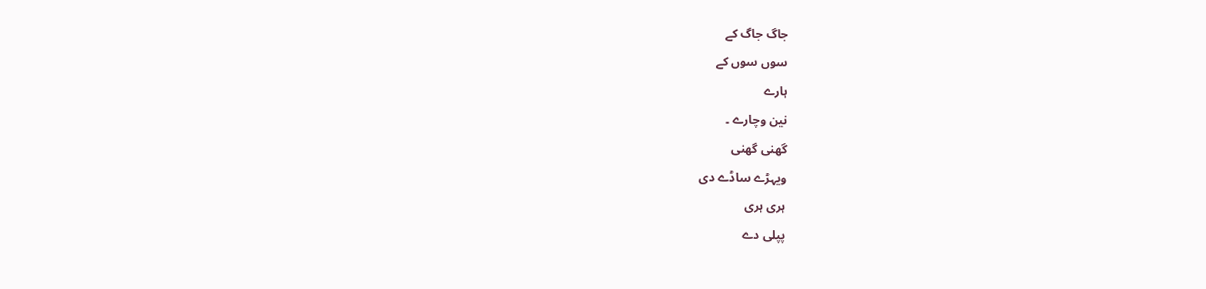جاگ جاگ کے
سوں سوں کے
ہارے
نین وچارے ۔
گھنی گھنی
ویہڑے ساڈے دی
ہری ہری
پپلی دے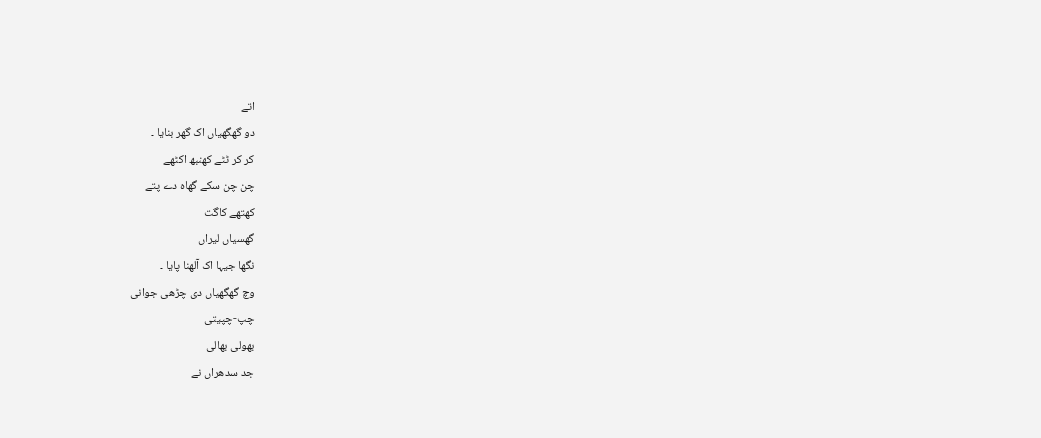اتے
دو گھگھیاں اک گھر بنایا ۔
کر کر ٹٹے کھنبھ اکٹھے
چن چن سکے گھاہ دے پتے
کھتھے کاگت
گھسیاں لیراں
نگھا جیہا اک آلھنا پایا ۔
وچ گھگھیاں دی چڑھی جوانی
چپ-چپیتی
بھولی بھالی
جد سدھراں نے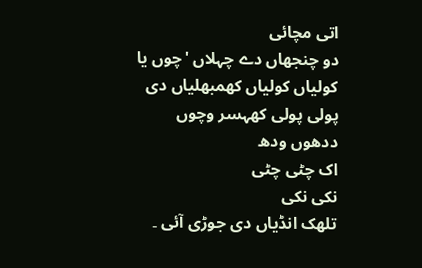اتی مچائی
دو چنجھاں دے چہلاں 'چوں یا
کولیاں کولیاں کھمبھلیاں دی
پولی پولی کھہسر وچوں
ددھوں ودھ
اک چٹی چٹی
نکی نکی
تلھک انڈیاں دی جوڑی آئی ۔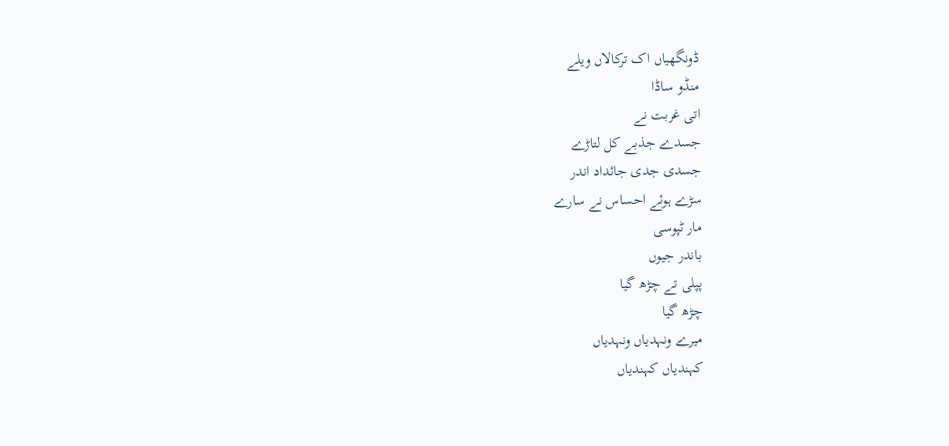ڈونگھیاں اک ترکالاں ویلے
منڈو ساڈا
اتی غربت نے
جسدے جذبے کل لتاڑے
جسدی جدی جائداد اندر
سڑے ہوئے احساس نے سارے
مار ٹپوسی
باندر جیوں
پپلی تے چڑھ گیا
چڑھ گیا
میرے ونہدیاں ونہدیاں
کہندیاں کہندیاں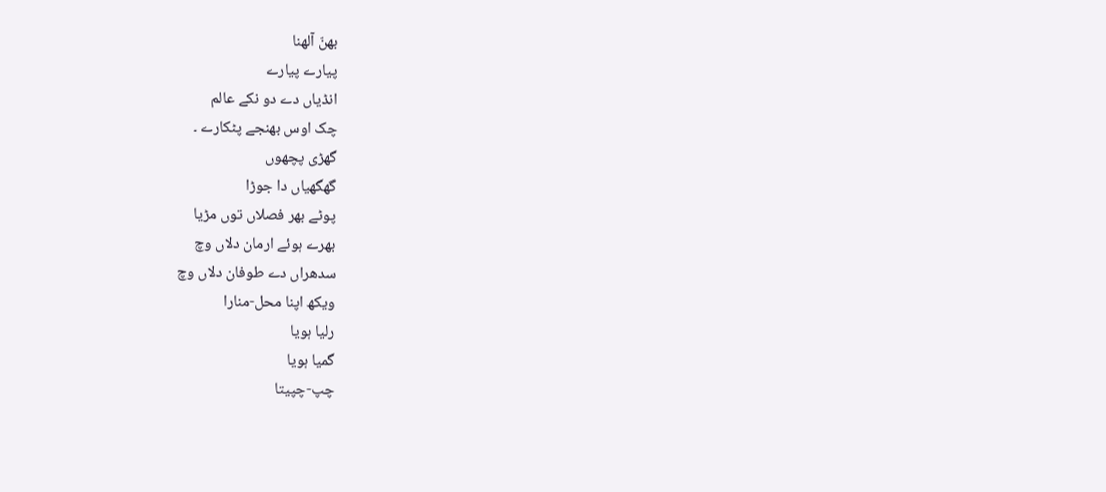بھنّ آلھنا
پیارے پیارے
انڈیاں دے دو نکے عالم
چک اوس بھنجے پٹکارے ۔
گھڑی پچھوں
گھگھیاں دا جوڑا
پوٹے بھر فصلاں توں مڑیا
بھرے ہوئے ارمان دلاں وچ
سدھراں دے طوفان دلاں وچ
ویکھ اپنا محل-منارا
رلیا ہویا
گمیا ہویا
چپ-چپیتا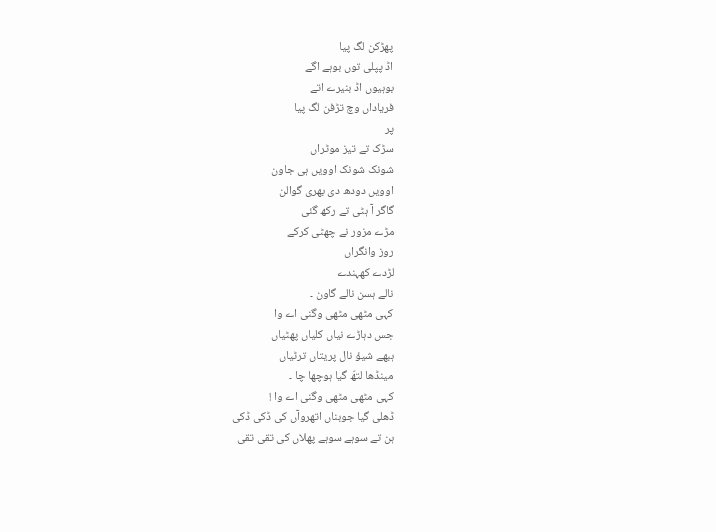پھڑکن لگ پیا
اڈ پپلی توں بوہے اگے
بوہیوں اڈ بنیرے اتے
فریاداں وچ تڑفن لگ پیا
پر
سڑک تے تیز موٹراں
شونک شونک اوویں ہی جاون
اوویں دودھ دی بھری گوالن
گاگر آ ہٹی تے رکھ گئی
مڑے مزور نے چھٹی کرکے
روز وانگراں
لڑدے کھہندے
نالے ہسن نالے گاون ۔
کہی مٹھی مٹھی وگنی اے وا
جس دہاڑے نیاں کلیاں پھٹیاں
ہبھے شیؤ نال پریتاں ترٹیاں
مینڈھا لتھّ گیا ہوچھا چا ۔
کہی مٹھی مٹھی وگنی اے وا !
ڈھلی گیا جوبناں اتھروآں کی ڈکی ڈکی
ہن تے سوہے سوہے پھلاں کی تقی تقی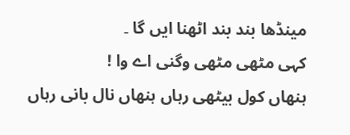مینڈھا بند بند اٹھنا ایں گا ۔
کہی مٹھی مٹھی وگنی اے وا !
ہنھاں کول بیٹھی رہاں ہنھاں نال بانی رہاں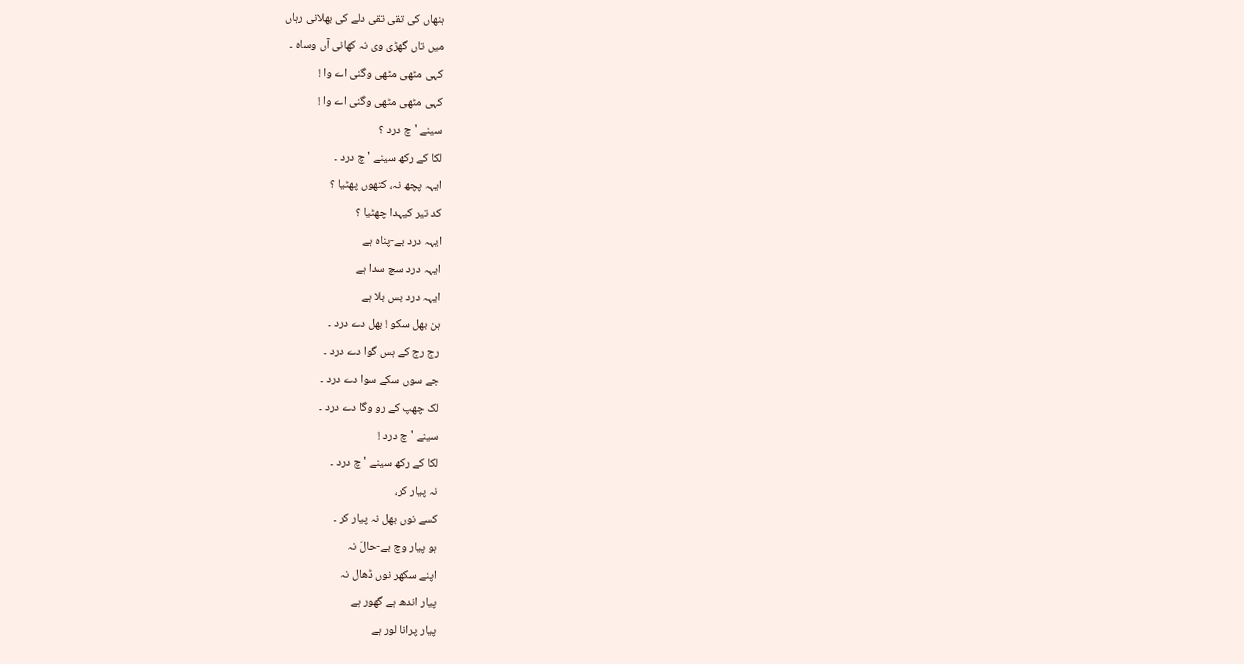ہنھاں کی تقی تقی دلے کی بھلانی رہاں
میں تاں گھڑی وی نہ کھانی آں وساہ ۔
کہی مٹھی مٹھی وگنی اے وا !
کہی مٹھی مٹھی وگنی اے وا !
سینے 'چ درد ؟
لکا کے رکھ سینے 'چ درد ۔
ایہہ پچھ نہ، کتھوں پھٹیا ؟
کد تیر کیہدا چھٹیا ؟
ایہہ درد بے-پناہ ہے
ایہہ درد سچ سدا ہے
ایہہ درد بس بلا ہے
ہن بھل سکو ! بھل دے درد ۔
رج رج کے ہس گوا دے درد ۔
جے سوں سکے سوا دے درد ۔
لک چھپ کے رو وگا دے درد ۔
سینے 'چ درد !
لکا کے رکھ سینے 'چ درد ۔
نہ پیار کر،
کسے نوں بھل نہ پیار کر ۔
ہو پیار وچ بے-حالَ نہ
اپنے سکھر نوں ڈھال نہ
پیار اندھ ہے گھور ہے
پیار پرانا لور ہے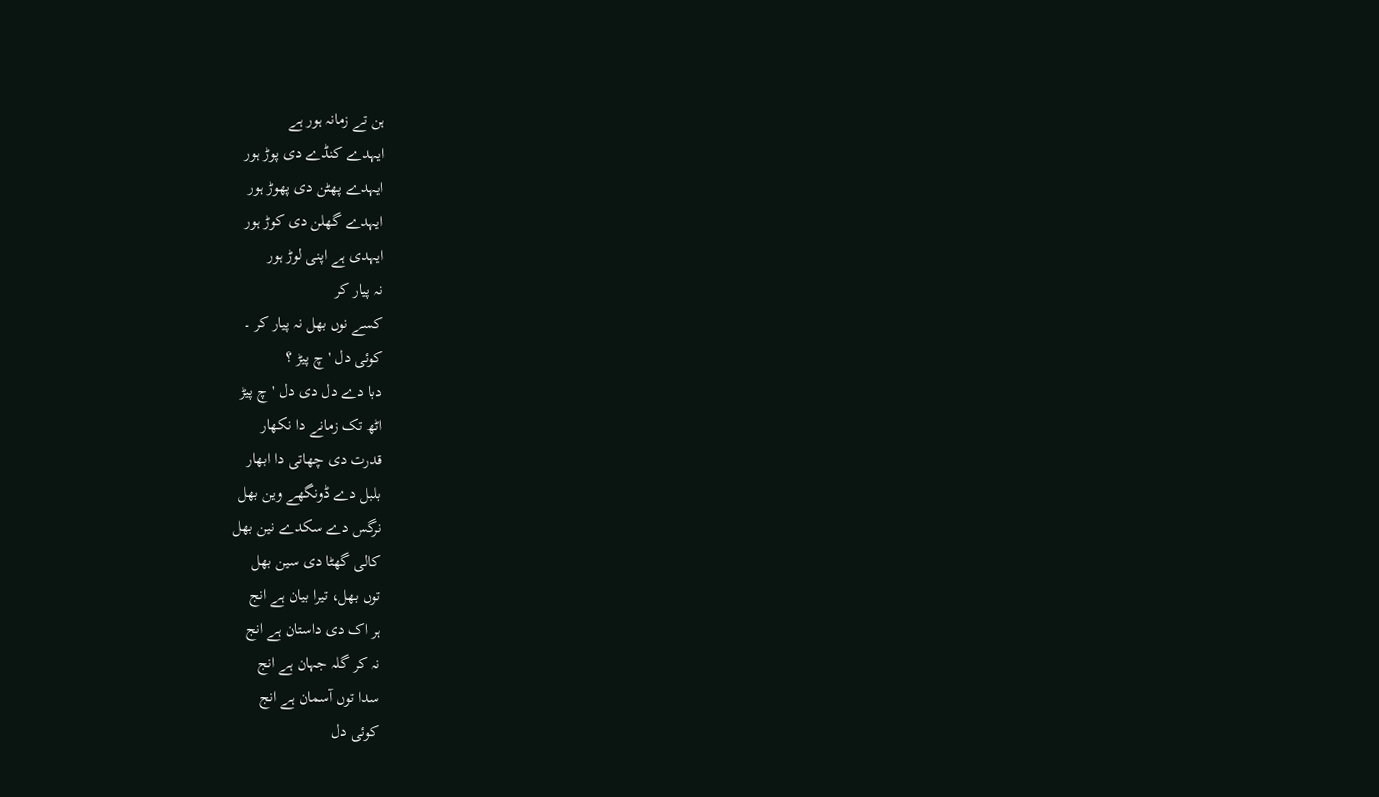ہن تے زمانہ ہور ہے
ایہدے کنڈے دی پوڑ ہور
ایہدے پھٹن دی پھوڑ ہور
ایہدے گھلن دی کوڑ ہور
ایہدی ہے اپنی لوڑ ہور
نہ پیار کر
کسے نوں بھل نہ پیار کر ۔
کوئی دل 'چ پیڑ ؟
دبا دے دل دی دل 'چ پیڑ
اٹھ تک زمانے دا نکھار
قدرت دی چھاتی دا ابھار
بلبل دے ڈونگھے وین بھل
نرگس دے سکدے نین بھل
کالی گھٹا دی سین بھل
توں بھل، تیرا بیان ہے انج
ہر اک دی داستان ہے انج
نہ کر گلہ جہان ہے انج
سدا توں آسمان ہے انج
کوئی دل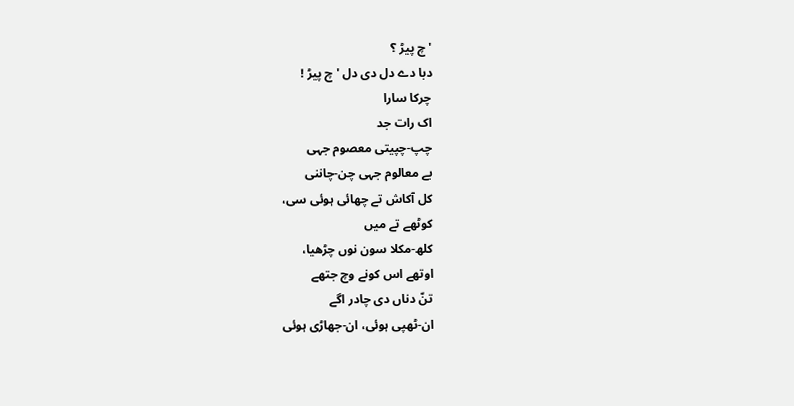'چ پیڑ ؟
دبا دے دل دی دل 'چ پیڑ !
چرکا سارا
اک رات جد
چپ-چپیتی معصوم جہی
بے معالوم جہی چن-چاننی
کل آکاش تے چھائی ہوئی سی،
کوٹھے تے میں
کلھ-مکلا سون نوں چڑھیا،
اوتھے اس کونے وچ جتھے
تنّ دناں دی چادر اگے
ان-ٹھپی ہوئی، ان-جھاڑی ہوئی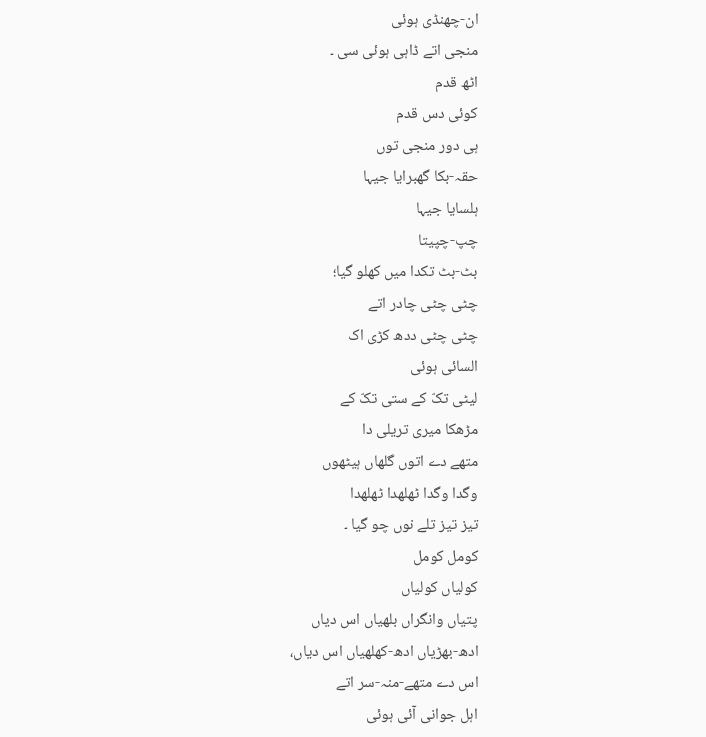ان-چھنڈی ہوئی
منجی اتے ڈاہی ہوئی سی ۔
اٹھ قدم
کوئی دس قدم
ہی دور منجی توں
حقہ-بکا گھبرایا جیہا
ہلسایا جیہا
چپ-چپیتا
بٹ-بٹ تکدا میں کھلو گیا؛
چٹی چٹی چادر اتے
چٹی چٹی ددھ کڑی اک
السائی ہوئی
لیٹی تکّ کے ستی تکّ کے
مڑھکا میری تریلی دا
متھے دے اتوں گلھاں ہیٹھوں
وگدا وگدا ٹھلھدا ٹھلھدا
تیز تیز تلے نوں چو گیا ۔
کومل کومل
کولیاں کولیاں
پتیاں وانگراں بلھیاں اس دیاں
ادھ-بھڑیاں ادھ-کھلھیاں اس دیاں،
اس دے متھے-منہ-سر اتے
اہل جوانی آئی ہوئی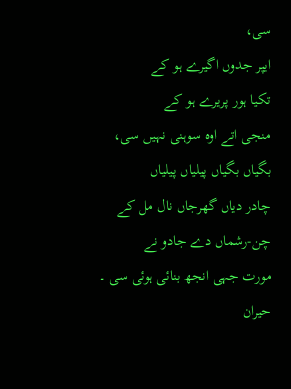سی،
ایپر جدوں اگیرے ہو کے
تکیا ہور پریرے ہو کے
منجی اتے اوہ سوہنی نہیں سی،
بگیاں بگیاں پیلیاں پیلیاں
چادر دیاں گھرجاں نال مل کے
چن-رشماں دے جادو نے
مورت جہی انجھ بنائی ہوئی سی ۔
حیران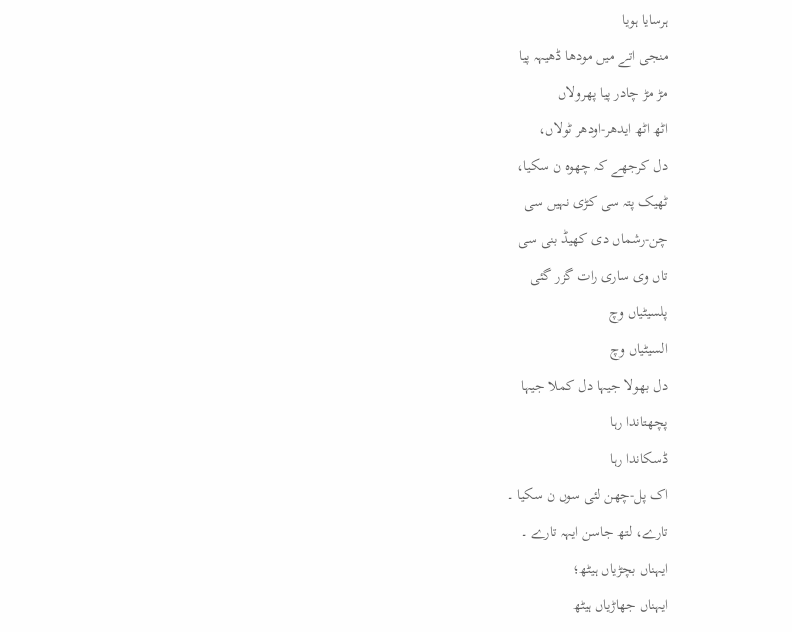ہرسایا ہویا
منجی اتے میں مودھا ڈھیہہ پیا
مڑ مڑ چادر پیا پھرولاں
اٹھ اٹھ ایدھر-اودھر ٹولاں،
دل کرجھے کہ چھوہ ن سکیا،
ٹھیک پتہ سی کڑی نہیں سی
چن-رشماں دی کھیڈ بنی سی
تاں وی ساری رات گزر گئی
پلسیٹیاں وچ
السیٹیاں وچ
دل بھولا جیہا دل کملا جیہا
پچھتاندا رہا
ڈسکاندا رہا
اک پل-چھن لئی سوں ن سکیا ۔
تارے، لتھ جاسن ایہہ تارے ۔
ایہناں بچڑیاں ہیٹھ؛
ایہناں جھاڑیاں ہیٹھ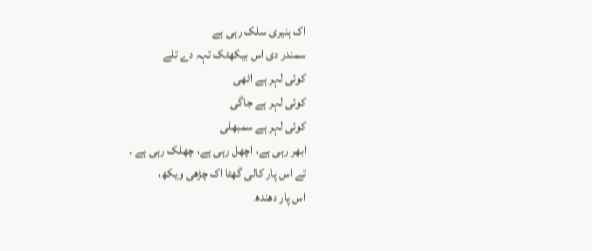اک ہنیری سلک رہی ہے
سمندر دی اس بیکھٹک تہہ دے تلے
کوئی لہر ہے اٹھی
کوئی لہر ہے جاگی
کوئی لہر ہے سمبھلی
ابھر رہی ہے، اچھل رہی ہے، چھلک رہی ہے ۔
تے اس پار کالی گھٹا اک چڑھی ویکھ،
اس پار دھندھ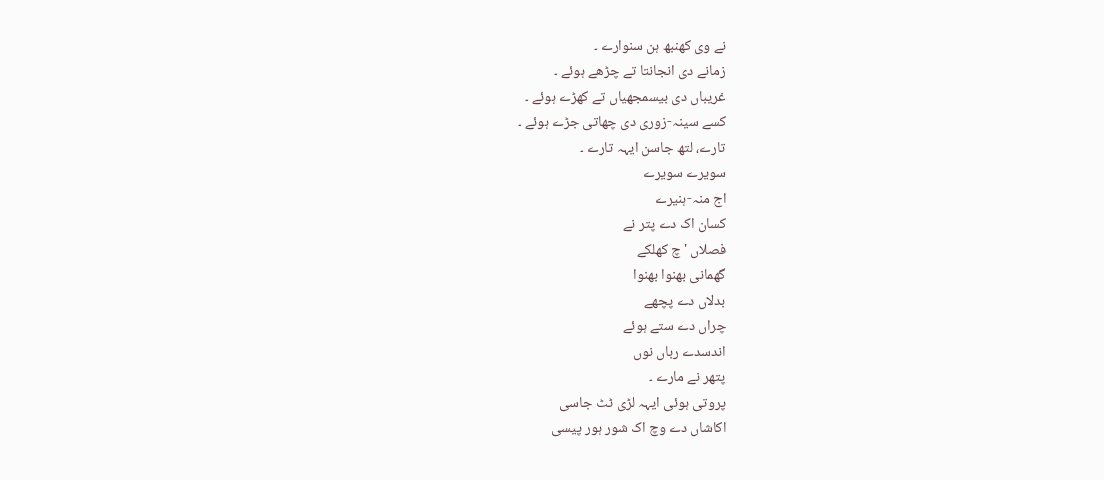نے وی کھنبھ ہن سنوارے ۔
زمانے دی انجانتا تے چڑھے ہوئے ۔
غریباں دی بیسمجھیاں تے کھڑے ہوئے ۔
کسے سینہ-زوری دی چھاتی جڑے ہوئے ۔
تارے، لتھ جاسن ایہہ تارے ۔
سویرے سویرے
اج منہ-ہنیرے
کسان اک دے پتر نے
فصلاں 'چ کھلکے
گھمانی بھنوا بھنوا
بدلاں دے پچھے
چراں دے ستے ہوئے
اندسدے رباں نوں
پتھر نے مارے ۔
پروتی ہوئی ایہہ لڑی ٹٹ جاسی
اکاشاں دے وچ اک شور ہور پیسی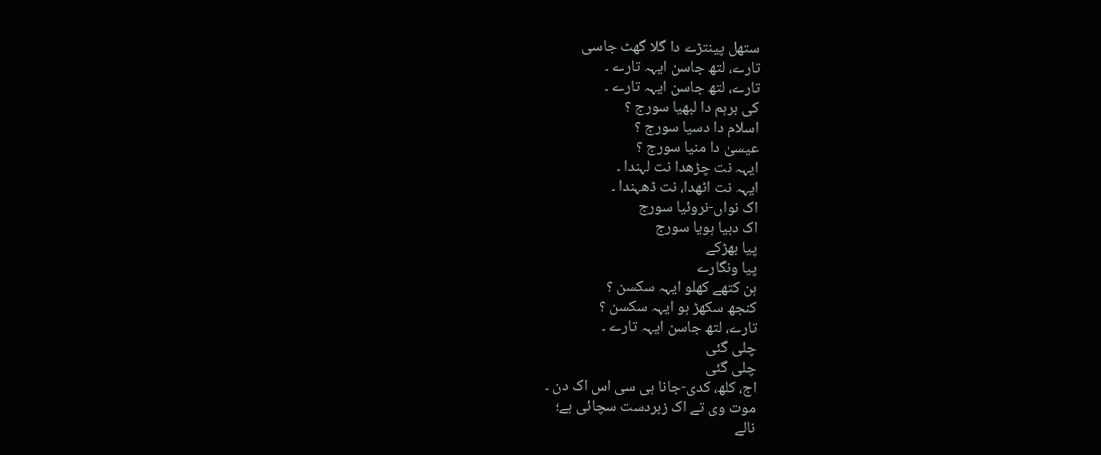ستھل پینتڑے دا گلا گھٹ جاسی
تارے، لتھ جاسن ایہہ تارے ۔
تارے، لتھ جاسن ایہہ تارے ۔
کی برہم دا لبھیا سورج ؟
اسلام دا دسیا سورج ؟
عیسیٰ دا منیا سورج ؟
ایہہ نت چڑھدا نت لہندا ۔
ایہہ نت اٹھدا، نت ڈھہندا ۔
اک نواں-نروئیا سورج
اک دبیا ہویا سورج
پیا بھڑکے
پیا ونگارے
ہن کتھے کھلو ایہہ سکسن ؟
کنجھ سکھڑ ہو ایہہ سکسن ؟
تارے، لتھ جاسن ایہہ تارے ۔
چلی گئی
چلی گئی
اج، کلھ، کدی-جانا ہی سی اس اک دن ۔
موت وی تے اک زبردست سچائی ہے؛
نالے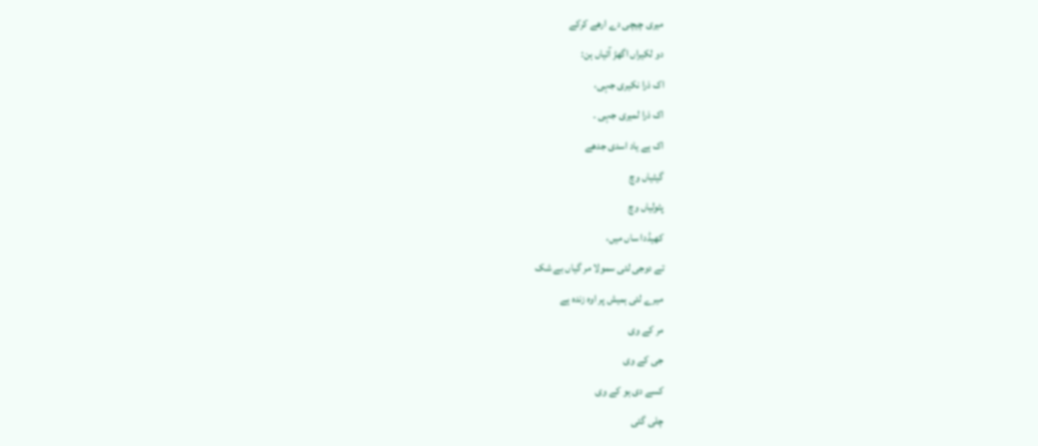میری چیچی دے ارھے کرکے
دو لکیراں اگھڑ آئیاں ہن:
اک ذرا نکیری جہی،
اک ذرا لمیری جہی ۔
اک ہے یاد اسدی جدھے
گیٹیاں وچ
پٹولیاں وچ
کھیڈدا ساں میں،
تے دوجی لئی سمولا مر گیاں بے شک
میرے لئی ہمیش پر اوہ زندہ ہے
مر کے وی
جی کے وی
کسے دی ہو کے وی
چلی گئی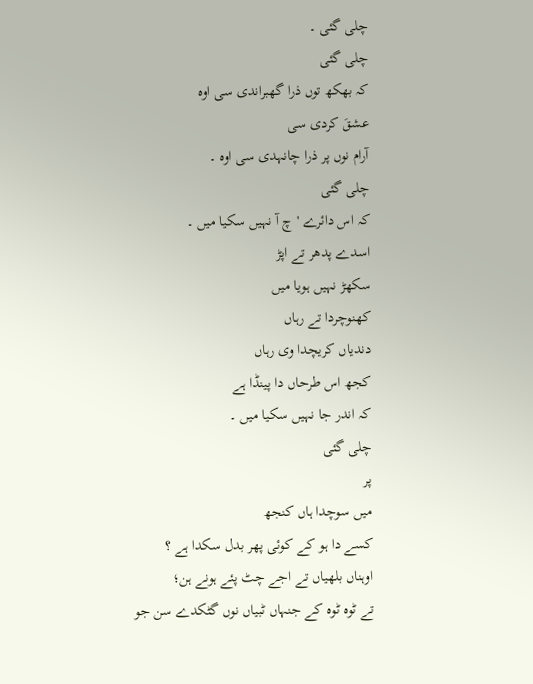چلی گئی ۔
چلی گئی
کہ بھکھ توں ذرا گھبراندی سی اوہ
عشقَ کردی سی
آرام نوں پر ذرا چانہدی سی اوہ ۔
چلی گئی
کہ اس دائرے 'چ آ نہیں سکیا میں ۔
اسدے پدھر تے اپڑ
سکھڑ نہیں ہویا میں
کھنوچردا تے رہاں
دندیاں کریچدا وی رہاں
کجھ اس طرحاں دا پینڈا ہے
کہ اندر جا نہیں سکیا میں ۔
چلی گئی
پر
میں سوچدا ہاں کنجھ
کسے دا ہو کے کوئی پھر بدل سکدا ہے ؟
اوہناں بلھیاں تے اجے چٹ پئے ہونے ہن؛
تے ٹوہ ٹوہ کے جنہاں ٹبیاں نوں گٹکدے سن جو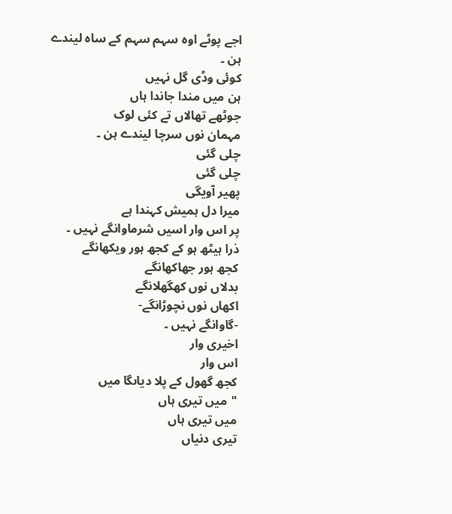اجے پوٹے اوہ سہم سہم کے ساہ لیندے ہن ۔
کوئی وڈی گل نہیں
ہن میں مندا جاندا ہاں
جوٹھے تھالاں تے کئی لوک
مہمان نوں سرچا لیندے ہن ۔
چلی گئی
چلی گئی
پھیر آویگی
میرا دل ہمیش کہندا ہے
پر اس وار اسیں شرماوانگے نہیں ۔
ذرا ہیٹھ ہو کے کجھ ہور ویکھانگے
کجھ ہور جھاکھانگے
بدلاں نوں کھگھلانگے
اکھاں نوں نچوڑانگے-
-گاوانگے نہیں ۔
اخیری وار
اس وار
کجھ گھول کے پلا دیاںگا میں
"میں تیری ہاں
میں تیری ہاں
تیری دنیاں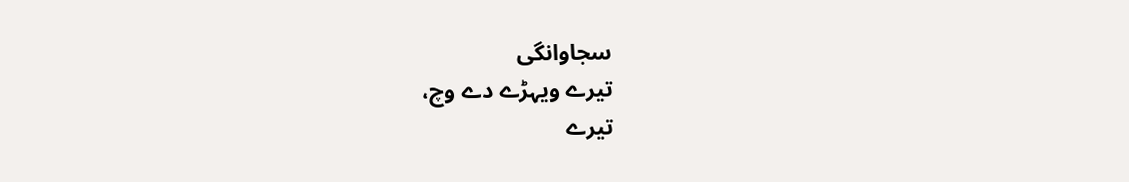سجاوانگی
تیرے ویہڑے دے وچ،
تیرے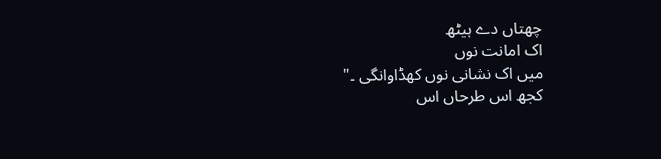چھتاں دے ہیٹھ
اک امانت نوں
میں اک نشانی نوں کھڈاوانگی ۔"
کجھ اس طرحاں اس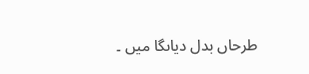طرحاں بدل دیاںگا میں ۔